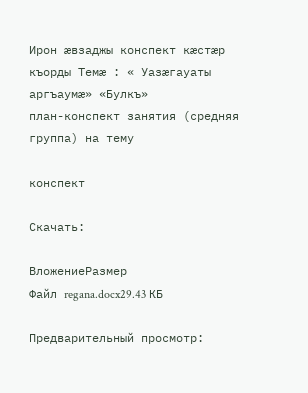Ирон æвзаджы конспект кæстæр къорды Темæ : « Уазæгауаты аргъаумæ» «Булкъ»
план-конспект занятия (средняя группа) на тему

конспект

Скачать:

ВложениеРазмер
Файл regana.docx29.43 КБ

Предварительный просмотр: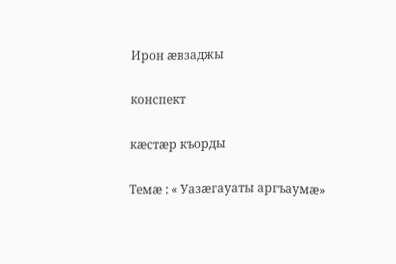Ирон æвзаджы

конспект

кæстæр къорды

Темæ : « Уазæгауаты аргъаумæ»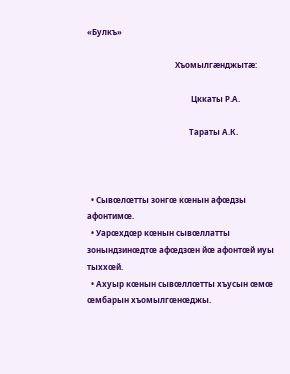«Булкъ»

                                            Хъомылгæнджытæ:

                                                    Цккаты Р.А.

                                                   Тараты А.К.



  • Сывœлœтты зонгœ кœнын афœдзы афонтимœ.
  • Уарœхдœр кœнын сывœллатты зонындзинœдтœ афœдзœн йœ афонтœй иуы тыххœй.
  • Ахуыр кœнын сывœллœтты хъусын œмœ œмбарын хъомылгœнœджы.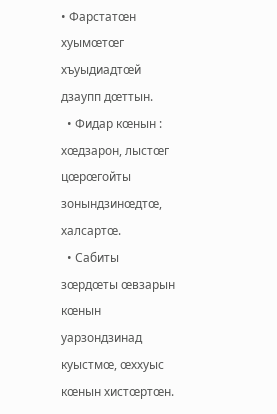• Фарстатœн хуымœтœг хъуыдиадтœй дзаупп дœттын.
  • Фидар кœнын : хœдзарон, лыстœг цœрœгойты зонындзинœдтœ, халсартœ.
  • Сабиты зœрдœты œвзарын кœнын уарзондзинад куыстмœ, œххуыс кœнын хистœртœн.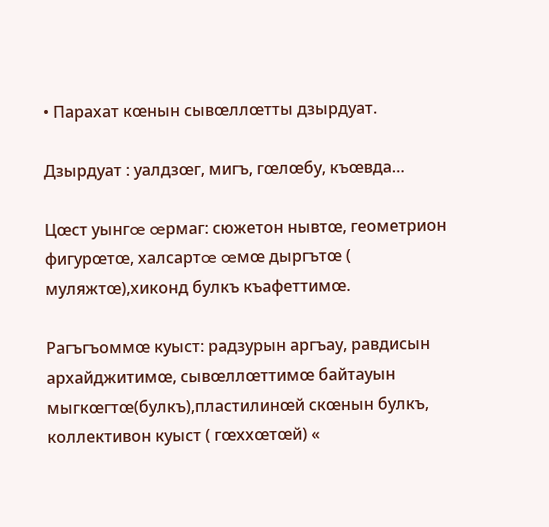• Парахат кœнын сывœллœтты дзырдуат.

Дзырдуат : уалдзœг, мигъ, гœлœбу, къœвда…

Цœст уынгœ œрмаг: сюжетон нывтœ, геометрион фигурœтœ, халсартœ œмœ дыргътœ ( муляжтœ),хиконд булкъ къафеттимœ.

Рагъгъоммœ куыст: радзурын аргъау, равдисын архайджитимœ, сывœллœттимœ байтауын мыгкœгтœ(булкъ),пластилинœй скœнын булкъ, коллективон куыст ( гœххœтœй) «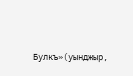Булкъ»(уынджыр,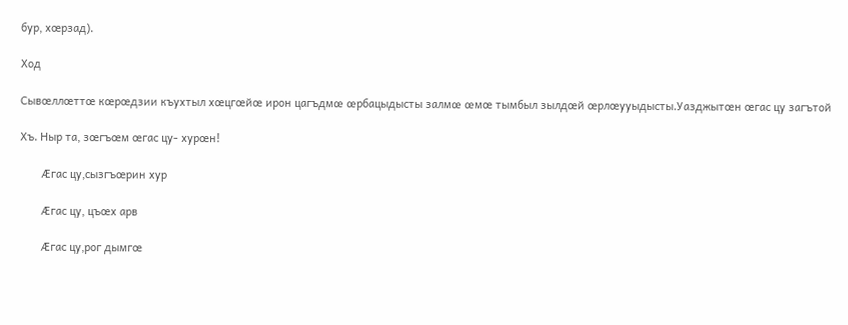бур, хœрзад).

Ход

Сывœллœттœ кœрœдзии къухтыл хœцгœйœ ирон цагъдмœ œрбацыдысты залмœ œмœ тымбыл зылдœй œрлœууыдысты.Уазджытœн œгас цу загътой

Хъ. Ныр та, зœгъœм œгас цу- хурœн!

       Æгас цу,сызгъœрин хур

       Æгас цу, цъœх арв

       Æгас цу,рог дымгœ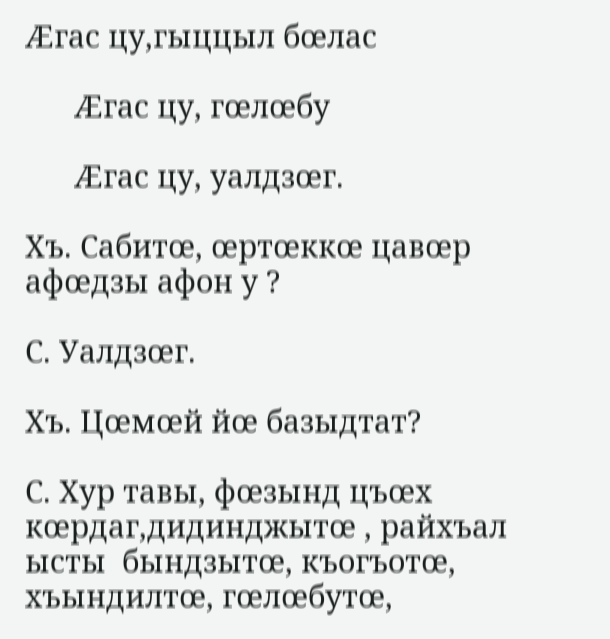Æгас цу,гыццыл бœлас

       Æгас цу, гœлœбу

       Æгас цу, уалдзœг.

Хъ. Сабитœ, œртœккœ цавœр афœдзы афон у ?

С. Уалдзœг.

Хъ. Цœмœй йœ базыдтат?

С. Хур тавы, фœзынд цъœх кœрдаг,дидинджытœ , райхъал ысты  бындзытœ, къогъотœ, хъындилтœ, гœлœбутœ,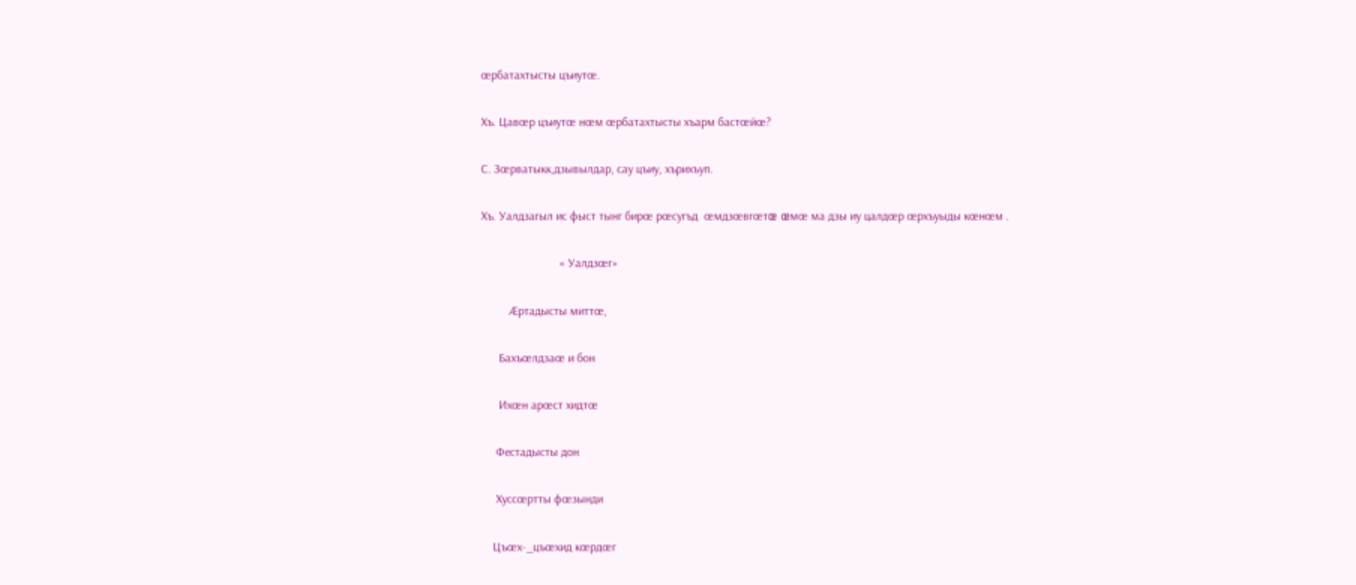œрбатахтысты цъиутœ.

Хъ. Цавœр цъиутœ нœм œрбатахтысты хъарм бастœйœ?

С. Зœрватыкк,дзывылдар, сау цъиу, хърихъуп.

Хъ. Уалдзагыл ис фыст тынг бирœ рœсугъд  œмдзœвгœтœ œмœ ма дзы иу цалдœр œрхъуыды кœнœм .

                          « Уалдзœг»

       Æртадысты миттœ,

      Бахъœлдзаœ и бон

      Ихœн арœст хидтœ

     Фестадысты дон

     Хуссœртты фœзынди

    Цъœх-_цъœхид кœрдœг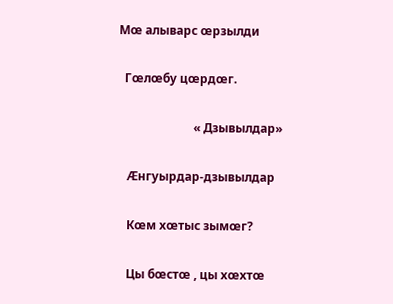Мœ алыварс œрзылди

  Гœлœбу цœрдœг.

                         « Дзывылдар»

   Æнгуырдар-дзывылдар

   Кœм хœтыс зымœг?

   Цы бœстœ , цы хœхтœ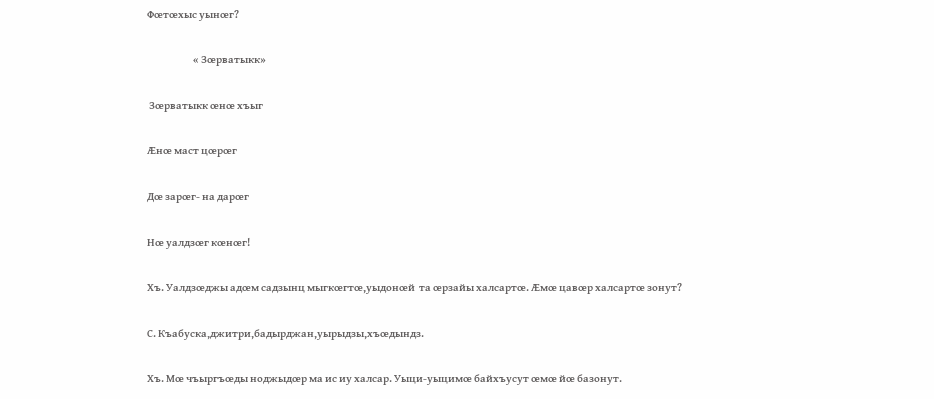Фœтœхыс уынœг?

                       « Зœрватыкк»

 Зœрватыкк œнœ хъыг

Æнœ маст цœрœг

Дœ зарœг- на дарœг

Нœ уалдзœг кœнœг!

Хъ. Уалдзœджы адœм садзынц мыгкœгтœ,уыдонœй  та œрзайы халсартœ. Æмœ цавœр халсартœ зонут?

С. Къабуска,джитри,бадырджан,уырыдзы,хъœдындз.

Хъ. Мœ чъыргъœды ноджыдœр ма ис иу халсар. Уыци-уыцимœ байхъусут œмœ йœ базонут.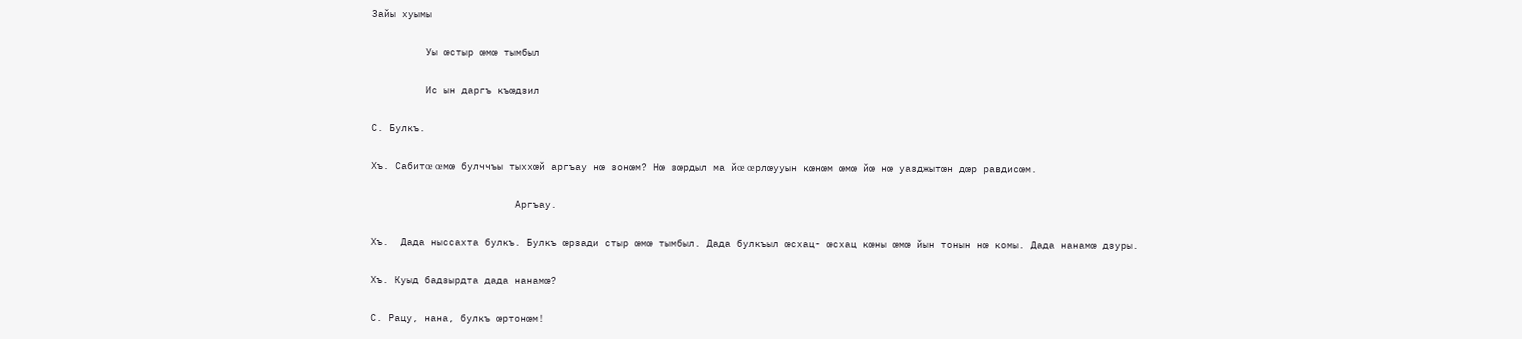Зайы хуымы

         Уы œстыр œмœ тымбыл

         Ис ын даргъ къœдзил

С. Булкъ.

Хъ. Сабитœ œмœ булччъы тыххœй аргъау нœ зонœм? Нœ зœрдыл ма йœ œрлœууын кœнœм œмœ йœ нœ уазджытœн дœр равдисœм.

                        Аргъау.

Хъ.  Дада ныссахта булкъ. Булкъ œрзади стыр œмœ тымбыл. Дада булкъыл œсхац- œсхац кœны œмœ йын тонын нœ комы. Дада нанамœ дзуры.

Хъ. Куыд бадзырдта дада нанамœ?

С. Рацу, нана, булкъ œртонœм!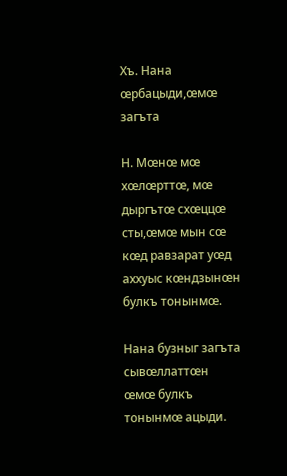Хъ. Нана œрбацыди,œмœ загъта

Н. Мœнœ мœ хœлœрттœ, мœ дыргътœ схœццœ сты,œмœ мын сœ кœд равзарат уœд аххуыс кœндзынœн булкъ тонынмœ.

Нана бузныг загъта сывœллаттœн œмœ булкъ тонынмœ ацыди.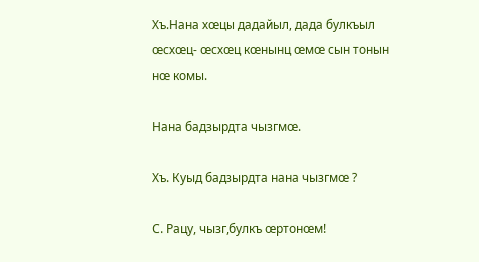Хъ.Нана хœцы дадайыл, дада булкъыл œсхœц- œсхœц кœнынц œмœ сын тонын нœ комы.

Нана бадзырдта чызгмœ.

Хъ. Куыд бадзырдта нана чызгмœ ?

С. Рацу, чызг,булкъ œртонœм!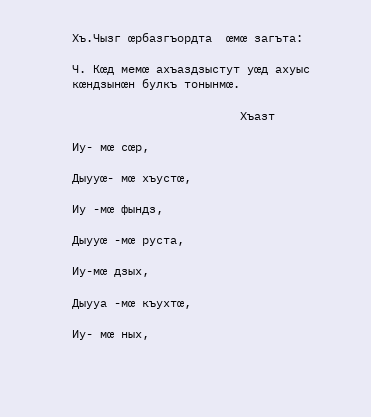Хъ.Чызг œрбазгъордта  œмœ загъта:

Ч. Кœд мемœ ахъаздзыстут уœд ахуыс кœндзынœн булкъ тонынмœ.

                        Хъазт

Иу- мœ сœр,

Дыууœ- мœ хъустœ,

Иу -мœ фындз,

Дыууœ -мœ руста,

Иу-мœ дзых,

Дыууа -мœ къухтœ,

Иу- мœ ных,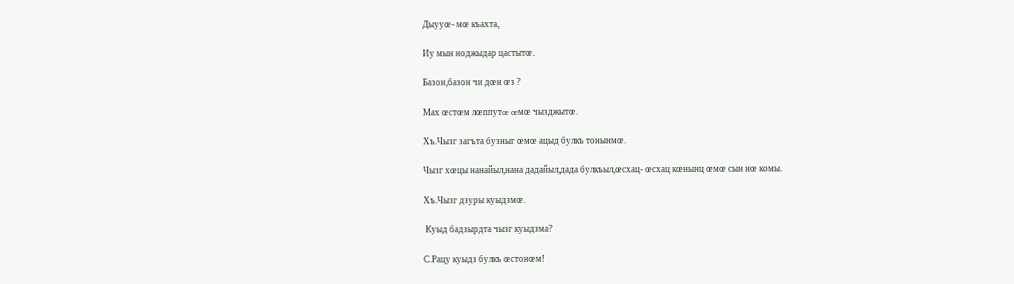Дыууœ- мœ къахта,

Иу мын ноджыдар цастытœ.

Базон,базон чи дœн œз ?

Мах œстœм лœппутœ œмœ чызджытœ.

Хъ.Чызг загъта бузныг œмœ ацыд булкъ тонынмœ.

Чызг хœцы нанайыл,нана дадайыл,дада булкъыл,œсхац- œсхац кœнынц œмœ сын нœ комы.

Хъ.Чызг дзуры куыдзмœ.

 Куыд бадзырдта чызг куыдзма?

С.Рацу куыдз булкъ œстонœм!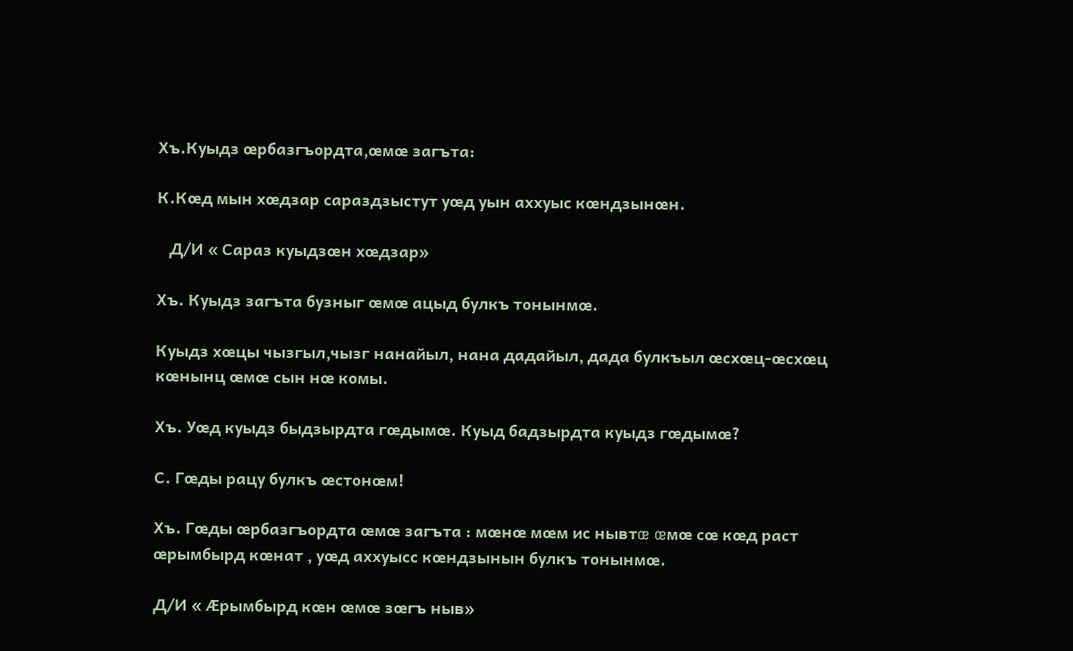Хъ.Куыдз œрбазгъордта,œмœ загъта:

К.Кœд мын хœдзар сараздзыстут уœд уын аххуыс кœндзынœн.

   Д/И « Сараз куыдзœн хœдзар»

Хъ. Куыдз загъта бузныг œмœ ацыд булкъ тонынмœ.

Куыдз хœцы чызгыл,чызг нанайыл, нана дадайыл, дада булкъыл œсхœц-œсхœц кœнынц œмœ сын нœ комы.

Хъ. Уœд куыдз быдзырдта гœдымœ. Куыд бадзырдта куыдз гœдымœ?

С. Гœды рацу булкъ œстонœм!

Хъ. Гœды œрбазгъордта œмœ загъта : мœнœ мœм ис нывтœ œмœ сœ кœд раст œрымбырд кœнат , уœд аххуысс кœндзынын булкъ тонынмœ.

Д/И « Æрымбырд кœн œмœ зœгъ ныв»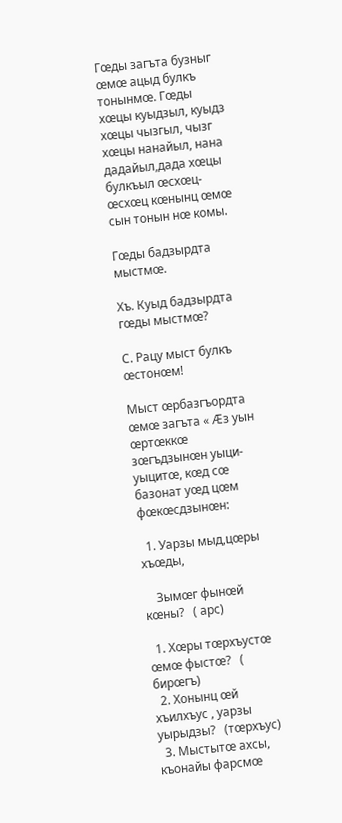Гœды загъта бузныг œмœ ацыд булкъ тонынмœ. Гœды хœцы куыдзыл, куыдз хœцы чызгыл, чызг хœцы нанайыл, нана дадайыл,дада хœцы булкъыл œсхœц-œсхœц кœнынц œмœ сын тонын нœ комы.

Гœды бадзырдта мыстмœ.

Хъ. Куыд бадзырдта гœды мыстмœ?

С. Рацу мыст булкъ œстонœм!

Мыст œрбазгъордта œмœ загъта « Æз уын œртœккœ зœгъдзынœн уыци-уыцитœ, кœд сœ базонат уœд цœм фœкœсдзынœн:

  1. Уарзы мыд,цœры хъœды,

    Зымœг фынœй кœны?   ( арс)

  1. Хœры тœрхъустœ œмœ фыстœ?   ( бирœгъ)
  2. Хонынц œй хъилхъус , уарзы уырыдзы?   (тœрхъус)
  3. Мыстытœ ахсы, къонайы фарсмœ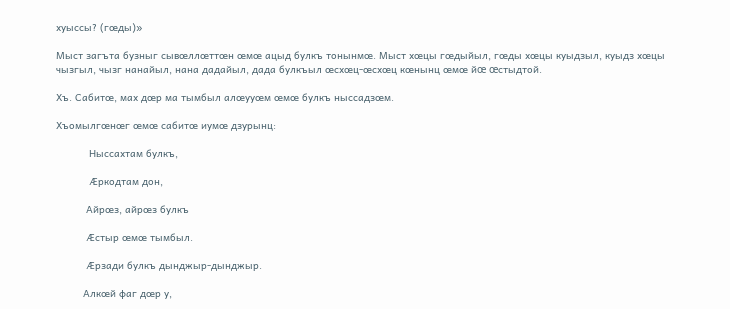хуыссы? (гœды)»

Мыст загъта бузныг сывœллœттœн œмœ ацыд булкъ тонынмœ. Мыст хœцы гœдыйыл, гœды хœцы куыдзыл, куыдз хœцы чызгыл, чызг нанайыл, нана дадайыл, дада булкъыл œсхœц-œсхœц кœнынц œмœ йœ œстыдтой.

Хъ. Сабитœ, мах дœр ма тымбыл алœууœм œмœ булкъ ныссадзœм.

Хъомылгœнœг œмœ сабитœ иумœ дзурынц:

           Ныссахтам булкъ,

           Æркодтам дон,

          Айрœз, айрœз булкъ

          Æстыр œмœ тымбыл.

          Æрзади булкъ дынджыр-дынджыр.

         Алкœй фаг дœр у,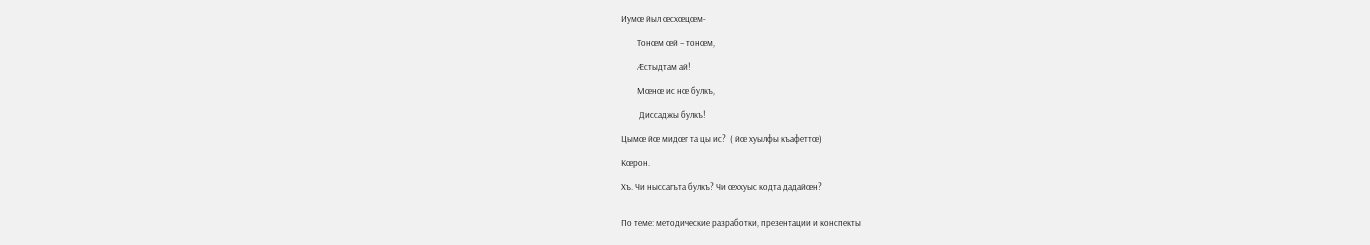Иумœ йыл œсхœцœм-

        Тонœм œй – тонœм,

        Æстыдтам ай!

        Мœнœ ис нœ булкъ,

         Диссаджы булкъ!

Цымœ йœ мидœг та цы ис?  ( йœ хуылфы къафеттœ)

Кœрон.

Хъ. Чи ныссагъта булкъ? Чи œххуыс кодта дадайœн?


По теме: методические разработки, презентации и конспекты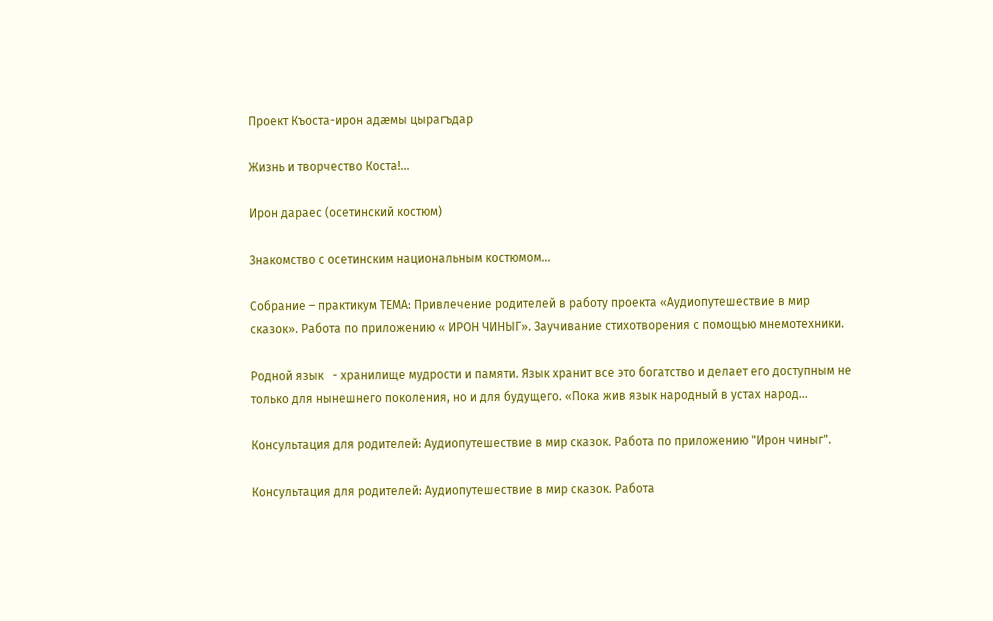Проект Къоста-ирон адæмы цырагъдар

Жизнь и творчество Коста!...

Ирон дараес (осетинский костюм)

Знакомство с осетинским национальным костюмом...

Собрание – практикум ТЕМА: Привлечение родителей в работу проекта «Аудиопутешествие в мир сказок». Работа по приложению « ИРОН ЧИНЫГ». Заучивание стихотворения с помощью мнемотехники.

Родной язык   - хранилище мудрости и памяти. Язык хранит все это богатство и делает его доступным не только для нынешнего поколения, но и для будущего. «Пока жив язык народный в устах народ...

Консультация для родителей: Аудиопутешествие в мир сказок. Работа по приложению "Ирон чиныг".

Консультация для родителей: Аудиопутешествие в мир сказок. Работа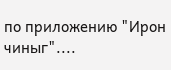по приложению "Ирон чиныг"....